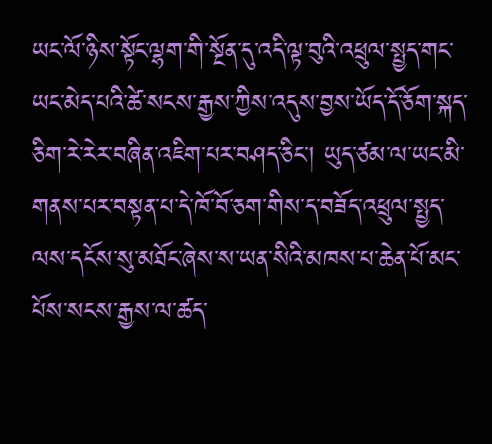ཡང་ལོ་ཉིས་སྟོང་ལྷག་གི་སྔོན་དུ་འདི་ལྟ་བུའི་འཕྲུལ་སྤྱད་གང་ཡང་མེད་པའི་ཚེ་སངས་རྒྱས་ཀྱིས་འདུས་བྱས་ཡོད་དོ་ཅོག་སྐད་ཅིག་རེ་རེར་བཞིན་འཇིག་པར་བཤད་ཅིང་། ཡུད་ཙམ་ལ་ཡང་མི་གནས་པར་བསྟན་པ་དེ་ཁོ་བོ་ཅག་གིས་ད་བཟོད་འཕྲུལ་སྤྱད་ལས་དངོས་སུ་མཐོང་ཞེས་ས་ཡན་སིའི་མཁས་པ་ཆེན་པོ་མང་པོས་སངས་རྒྱས་ལ་ཚད་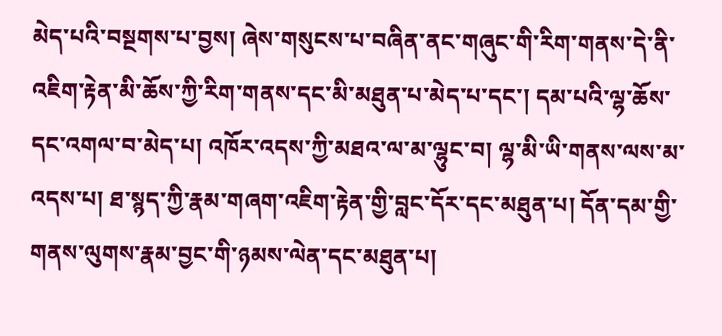མེད་པའི་བསྔགས་པ་བྱས། ཞེས་གསུངས་པ་བཞིན་ནང་གཞུང་གི་རིག་གནས་དེ་ནི་འཇིག་རྟེན་མི་ཆོས་ཀྱི་རིག་གནས་དང་མི་མཐུན་པ་མེད་པ་དང་། དམ་པའི་ལྷ་ཆོས་དང་འགལ་བ་མེད་པ། འཁོར་འདས་ཀྱི་མཐའ་ལ་མ་ལྷུང་བ། ལྷ་མི་ཡི་གནས་ལས་མ་འདས་པ། ཐ་སྙད་ཀྱི་རྣམ་གཞག་འཇིག་རྟེན་གྱི་བླང་དོར་དང་མཐུན་པ། དོན་དམ་གྱི་གནས་ལུགས་རྣམ་བྱང་གི་ཉམས་ལེན་དང་མཐུན་པ།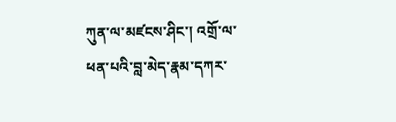ཀུན་ལ་མཛངས་ཤིང་། འགྲོ་ལ་ཕན་པའི་བླ་མེད་རྣམ་དཀར་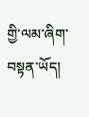གྱི་ལམ་ཞིག་བསྟན་ཡོད།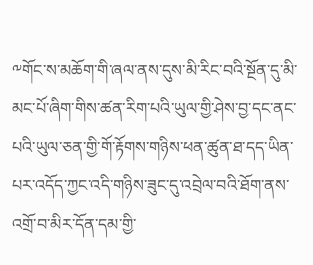༸གོང་ས་མཆོག་གི་ཞལ་ནས་དུས་མི་རིང་བའི་སྔོན་དུ་མི་མང་པོ་ཞིག་གིས་ཚན་རིག་པའི་ཡུལ་གྱི་ཤེས་བྱ་དང་ནང་པའི་ཡུལ་ཅན་གྱི་གོ་རྟོགས་གཉིས་ཕན་ཚུན་ཐ་དད་ཡིན་པར་འདོད་ཀྱང་འདི་གཉིས་ཟུང་དུ་འབྲེལ་བའི་ཐོག་ནས་འགྲོ་བ་མིར་དོན་དམ་གྱི་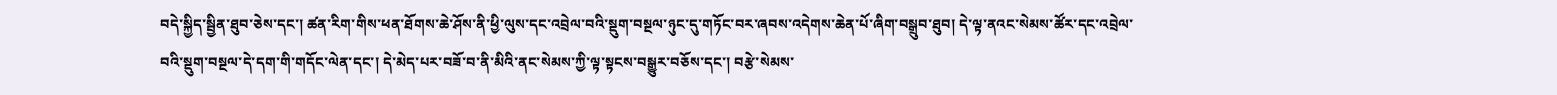བདེ་སྐྱིད་སྦྱིན་ཐུབ་ཅེས་དང་། ཚན་རིག་གིས་ཕན་ཐོགས་ཆེ་ཤོས་ནི་ཕྱི་ལུས་དང་འབྲེལ་བའི་སྡུག་བསྔལ་ཉུང་དུ་གཏོང་བར་ཞབས་འདེགས་ཆེན་པོ་ཞིག་བསྒྲུབ་ཐུབ། དེ་ལྟ་ནའང་སེམས་ཚོར་དང་འབྲེལ་བའི་སྡུག་བསྔལ་དེ་དག་གི་གདོང་ལེན་དང་། དེ་མེད་པར་བཟོ་བ་ནི་མིའི་ནང་སེམས་ཀྱི་ལྟ་སྟངས་བསྒྱུར་བཅོས་དང་། བརྩེ་སེམས་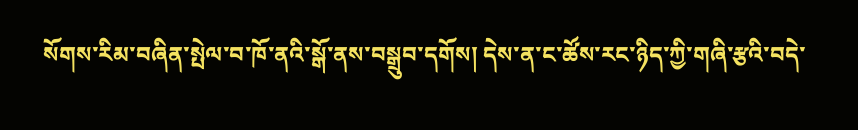སོགས་རིམ་བཞིན་སྤེལ་བ་ཁོ་ནའི་སྒོ་ནས་བསྒྲུབ་དགོས། དེས་ན་ང་ཚོས་རང་ཉིད་ཀྱི་གཞི་རྩའི་བདེ་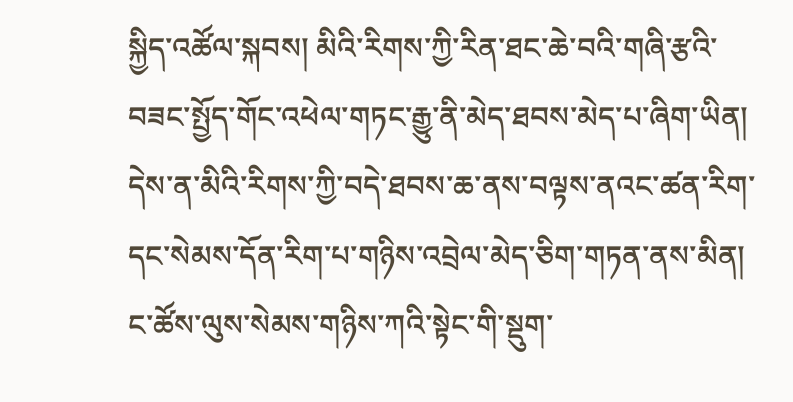སྐྱིད་འཚོལ་སྐབས། མིའི་རིགས་ཀྱི་རིན་ཐང་ཆེ་བའི་གཞི་རྩའི་བཟང་སྤྱོད་གོང་འཕེལ་གཏང་རྒྱུ་ནི་མེད་ཐབས་མེད་པ་ཞིག་ཡིན། དེས་ན་མིའི་རིགས་ཀྱི་བདེ་ཐབས་ཆ་ནས་བལྟས་ནའང་ཚན་རིག་དང་སེམས་དོན་རིག་པ་གཉིས་འབྲེལ་མེད་ཅིག་གཏན་ནས་མིན། ང་ཚོས་ལུས་སེམས་གཉིས་ཀའི་སྟེང་གི་སྡུག་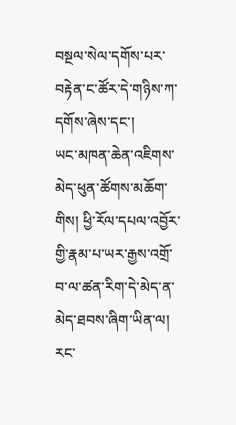བསྔལ་སེལ་དགོས་པར་བརྟེན་ང་ཚོར་དེ་གཉིས་ཀ་དགོས་ཞེས་དང་།
ཡང་མཁན་ཆེན་འཇིགས་མེད་ཕུན་ཚོགས་མཆོག་གིས། ཕྱི་རོལ་དཔལ་འབྱོར་གྱི་རྣམ་པ་ཡར་རྒྱས་འགྲོ་བ་ལ་ཚན་རིག་དེ་མེད་ན་མེད་ཐབས་ཞིག་ཡིན་ལ། རང་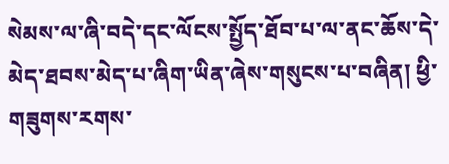སེམས་ལ་ཞི་བདེ་དང་ལོངས་སྤྱོད་ཐོབ་པ་ལ་ནང་ཆོས་དེ་མེད་ཐབས་མེད་པ་ཞིག་ཡིན་ཞེས་གསུངས་པ་བཞིན། ཕྱི་གཟུགས་རགས་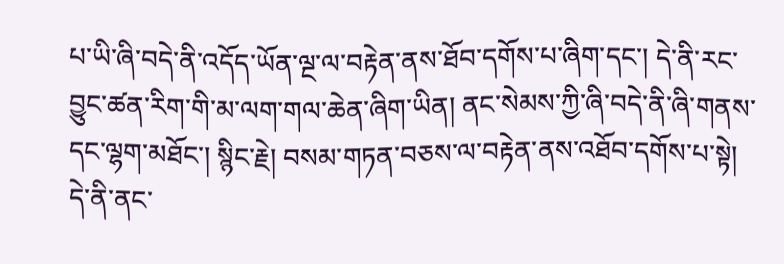པ་ཡི་ཞི་བདེ་ནི་འདོད་ཡོན་ལྔ་ལ་བརྟེན་ནས་ཐོབ་དགོས་པ་ཞིག་དང་། དེ་ནི་རང་བྱུང་ཚན་རིག་གི་མ་ལག་གལ་ཆེན་ཞིག་ཡིན། ནང་སེམས་ཀྱི་ཞི་བདེ་ནི་ཞི་གནས་དང་ལྷག་མཐོང་། སྙིང་རྗེ། བསམ་གཏན་བཅས་ལ་བརྟེན་ནས་འཐོབ་དགོས་པ་སྟེ། དེ་ནི་ནང་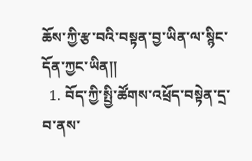ཆོས་ཀྱི་རྩ་བའི་བསྟན་བྱ་ཡིན་ལ་སྙིང་དོན་ཀྱང་ཡིན།།
  1. བོད་ཀྱི་སྤྱི་ཚོགས་འཕྲོད་བསྟེན་དྲ་བ་ནས་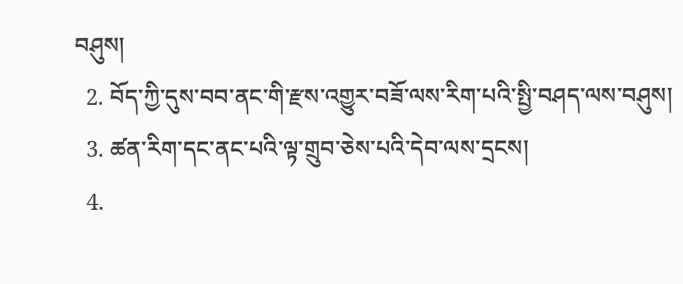བཤུས།
  2. བོད་ཀྱི་དུས་བབ་ནང་གི་རྫས་འགྱུར་བཟོ་ལས་རིག་པའི་སྤྱི་བཤད་ལས་བཤུས།
  3. ཚན་རིག་དང་ནང་པའི་ལྟ་གྲུབ་ཅེས་པའི་དེབ་ལས་དྲངས།
  4.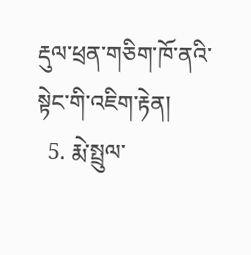རྡུལ་ཕྲན་གཅིག་ཁོ་ནའི་སྟེང་གི་འཇིག་རྟེན།
  5. རྨེ་སྤྲུལ་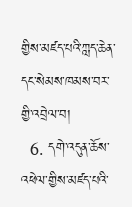གྱིས་མཛད་པའི་ཀླད་ཆེན་དང་སེམས་ཁམས་བར་གྱི་འབྲེལ་བ།
  6. དགེ་འདུན་ཆོས་འཕེལ་གྱིས་མཛད་པའི་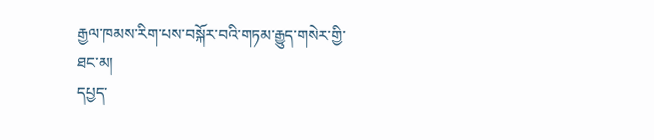རྒྱལ་ཁམས་རིག་པས་བསྐོར་བའི་གཏམ་རྒྱུད་གསེར་གྱི་ཐང་མ།
དཔྱད་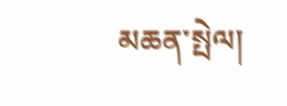མཆན་སྤེལ།